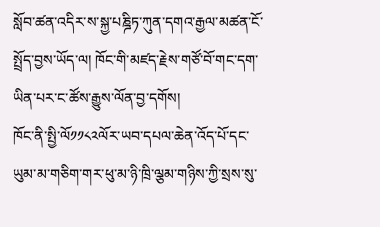སློབ་ཚན་འདིར་ས་སྐྱ་པཎྜིཏ་ཀུན་དགའ་རྒྱལ་མཚན་ངོ་སྤྲོད་བྱས་ཡོད་ལ། ཁོང་གི་མཛད་རྗེས་གཙོ་བོ་གང་དག་ཡིན་པར་ང་ཚོས་རྒྱུས་ལོན་བྱ་དགོས།
ཁོང་ནི་སྤྱི་ལོ༡༡༨༢ལོར་ཡབ་དཔལ་ཆེན་འོད་པོ་དང་ཡུམ་མ་གཅིག་གར་ཕུ་མ་ཉི་ཁྲི་ལྕམ་གཉིས་ཀྱི་སྲས་སུ་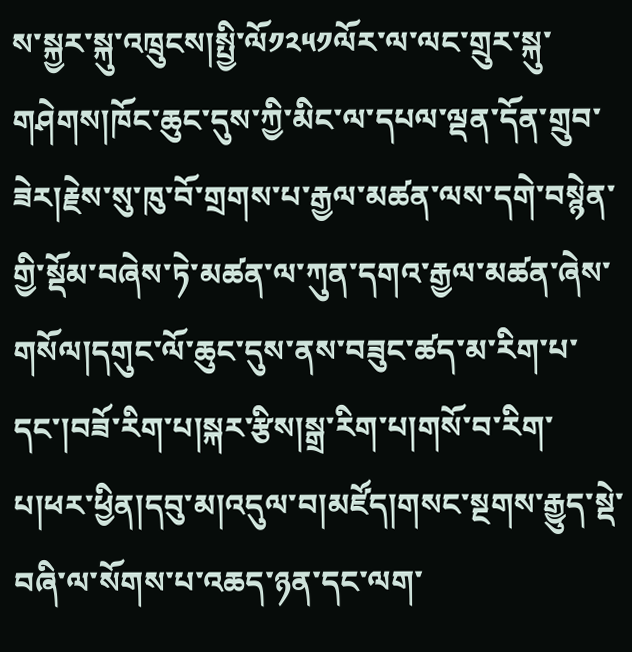ས་སྐྱར་སྐུ་འཁྲུངས།སྤྱི་ལོ༡༢༥༡ལོར་ལ་ལང་གྲུར་སྐུ་གཤེགས།ཁོང་ཆུང་དུས་ཀྱི་མིང་ལ་དཔལ་ལྡན་དོན་གྲུབ་ཟེར།རྗེས་སུ་ཁུ་བོ་གྲགས་པ་རྒྱལ་མཚན་ལས་དགེ་བསྙེན་གྱི་སྡོམ་བཞེས་ཏེ་མཚན་ལ་ཀུན་དགའ་རྒྱལ་མཚན་ཞེས་གསོལ།དགུང་ལོ་ཆུང་དུས་ནས་བཟུང་ཚད་མ་རིག་པ་དང་།བཟོ་རིག་པ།སྐར་རྩིས།སྒྲ་རིག་པ།གསོ་བ་རིག་པ།ཕར་ཕྱིན།དབུ་མ།འདུལ་བ།མཛོད།གསང་སྔགས་རྒྱུད་སྡེ་བཞི་ལ་སོགས་པ་འཆད་ཉན་དང་ལག་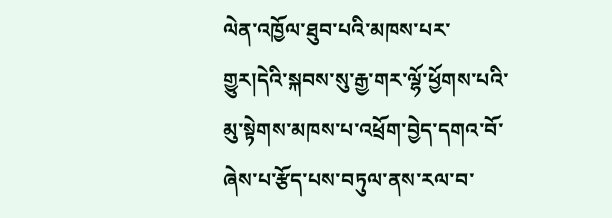ལེན་འཁྱོལ་ཐུབ་པའི་མཁས་པར་གྱུར།དེའི་སྐབས་སུ་རྒྱ་གར་ལྷོ་ཕྱོགས་པའི་མུ་སྟེགས་མཁས་པ་འཕྲོག་བྱེད་དགའ་བོ་ཞེས་པ་རྩོད་པས་བཏུལ་ནས་རལ་བ་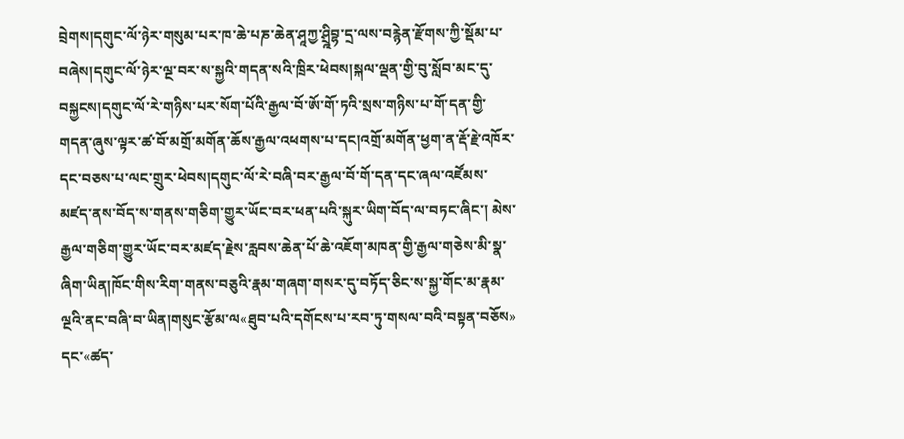བྲེགས།དགུང་ལོ་ཉེར་གསུམ་པར་ཁ་ཆེ་པཎ་ཆེན་ཤཱཀྱ་ཤྲྰིབྷ་དྲ་ལས་བརྙེན་རྫོགས་ཀྱི་སྡོམ་པ་བཞེས།དགུང་ལོ་ཉེར་ལྔ་བར་ས་སྐྱའི་གདན་སའི་ཁྲིར་ཕེབས།སྐལ་ལྡན་གྱི་བུ་སློབ་མང་དུ་བསྐྱངས།དགུང་ལོ་རེ་གཉིས་པར་སོག་པོའི་རྒྱལ་བོ་ཨོ་གོ་ཏའི་སྲས་གཉིས་པ་གོ་དན་གྱི་གདན་ཞུས་ལྟར་ཚ་བོ་མགྲོ་མགོན་ཆོས་རྒྱལ་འཕགས་པ་དང།འགྲོ་མགོན་ཕྱག་ན་རྡོ་རྗེ་འཁོར་དང་བཅས་པ་ལང་གྲུར་ཕེབས།དགུང་ལོ་རེ་བཞི་བར་རྒྱལ་བོ་གོ་དན་དང་ཞལ་འཛོམས་མཛད་ནས་བོད་ས་གནས་གཅིག་གྱུར་ཡོང་བར་ཕན་པའི་སྐུར་ཡིག་བོད་ལ་བཏང་ཞིང་། མེས་རྒྱལ་གཅིག་གྱུར་ཡོང་བར་མཛད་རྗེས་རླབས་ཆེན་པོ་ཆེ་འཇོག་མཁན་གྱི་རྒྱལ་གཅེས་མི་སྣ་ཞིག་ཡིན།ཁོང་གིས་རིག་གནས་བཅུའི་རྣམ་གཞག་གསར་དུ་བཏོད་ཅིང་ས་སྐྱ་གོང་མ་རྣམ་ལྔའི་ནང་བཞི་བ་ཡིན།གསུང་རྩོམ་ལ«ཐུབ་པའི་དགོངས་པ་རབ་ཏུ་གསལ་བའི་བསྟན་བཅོས» དང་«ཚད་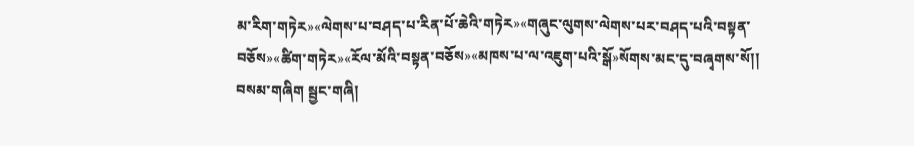མ་རིག་གཏེར»«ལེགས་པ་བཤད་པ་རིན་པོ་ཆེའི་གཏེར»«གཞུང་ལུགས་ལེགས་པར་བཤད་པའི་བསྟན་བཅོས»«ཚིག་གཏེར»«རོལ་མོའི་བསྟན་བཅོས»«མཁས་པ་ལ་འཇུག་པའི་སྒོ»སོགས་མང་དུ་བཞྭགས་སོ།།
བསམ་གཞིག སྦྱང་གཞི།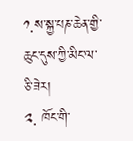༡.ས་སྐྱ་པཎ་ཆེན་གྱི་ཆུང་དུས་ཀྱི་མིང་ལ་ཅི་ཟེར།
༢. ཁོང་གི་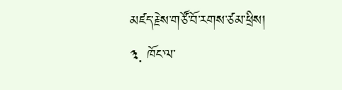མཛད་རྗེས་གཙོ་བོ་རགས་ཙམ་ཕྲིས།
༣. ཁོང་ལ་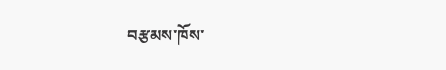བརྩམས་ཁོས་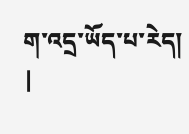ག་འདྲ་ཡོད་པ་རེད། |